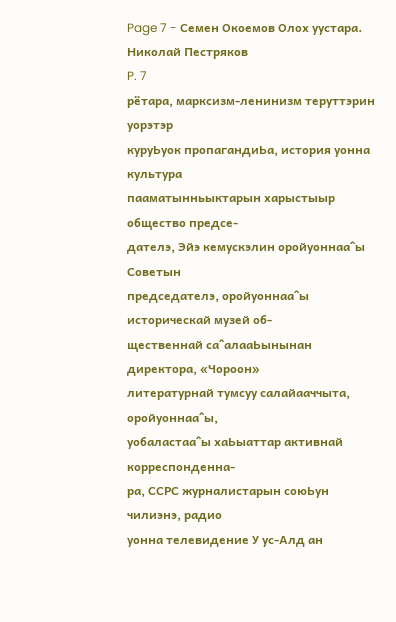Page 7 - Семен Окоемов Олох уустара. Николай Пестряков
P. 7
рётара, марксизм-ленинизм теруттэрин уорэтэр
куруЬуок пропагандиЬа, история уонна культура
пааматынньыктарын харыстыыр общество предсе-
дателэ, Эйэ кемускэлин оройуоннаа^ы Советын
председателэ, оройуоннаа^ы историческай музей об-
щественнай са^алааЬынынан директора, «Чороон»
литературнай тумсуу салайааччыта, оройуоннаа^ы,
уобаластаа^ы хаЬыаттар активнай корреспонденна-
ра, ССРС журналистарын союЬун чилиэнэ, радио
уонна телевидение У ус-Алд ан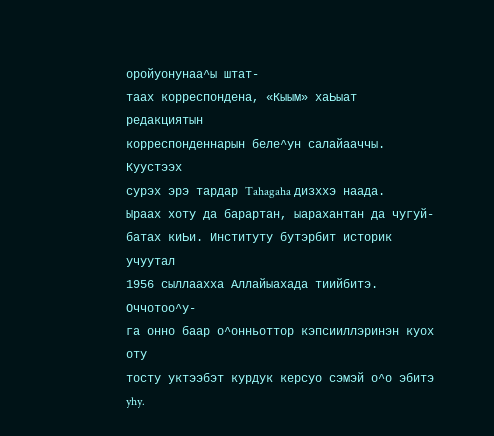оройуонунаа^ы штат-
таах корреспондена, «Кыым» хаЬыат редакциятын
корреспонденнарын беле^ун салайааччы. Куустээх
сурэх эрэ тардар Tahagaha дизххэ наада.
Ыраах хоту да барартан, ыарахантан да чугуй-
батах киЬи. Институту бутэрбит историк учуутал
1956 сыллаахха Аллайыахада тиийбитэ. Оччотоо^у-
га онно баар о^онньоттор кэпсииллэринэн куох оту
тосту уктээбэт курдук керсуо сэмэй о^о эбитэ yhy.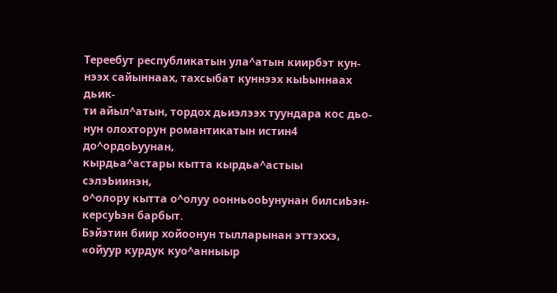Тереебут республикатын ула^атын киирбэт кун-
нээх сайыннаах, тахсыбат куннээх кыЬыннаах дьик-
ти айыл^атын, тордох дьиэлээх туундара кос дьо-
нун олохторун романтикатын истин4 до^ордоЬуунан,
кырдьа^астары кытта кырдьа^астыы сэлэЬиинэн,
о^олору кытта о^олуу оонньооЬунунан билсиЬэн-
керсуЬэн барбыт.
Бэйэтин биир хойоонун тылларынан эттэххэ,
«ойуур курдук куо^анныыр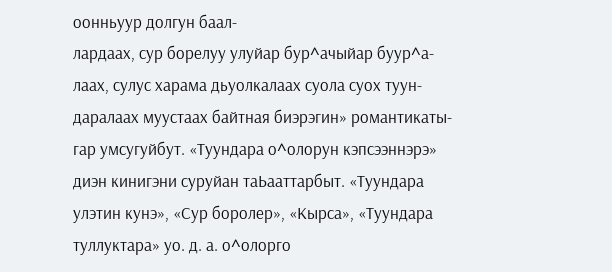оонньуур долгун баал-
лардаах, сур борелуу улуйар бур^ачыйар буур^а-
лаах, сулус харама дьуолкалаах суола суох туун-
даралаах муустаах байтная биэрэгин» романтикаты-
гар умсугуйбут. «Туундара о^олорун кэпсээннэрэ»
диэн кинигэни суруйан таЬааттарбыт. «Туундара
улэтин кунэ», «Сур боролер», «Кырса», «Туундара
туллуктара» уо. д. а. о^олорго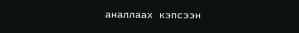аналлаах кэпсээн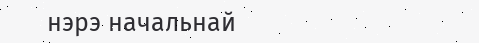нэрэ начальнай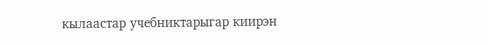кылаастар учебниктарыгар киирэн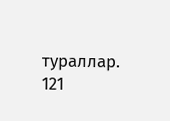тураллар.
121